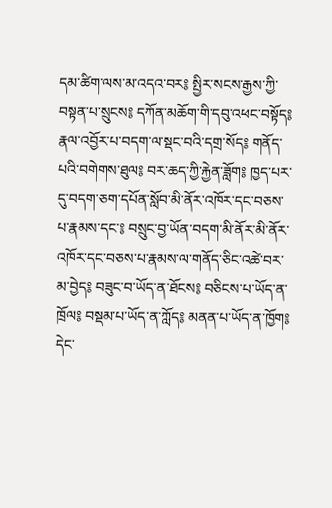དམ་ཚིག་ལས་མ་འདའ་བར༔ སྤྱིར་སངས་རྒྱས་ཀྱི་བསྟན་པ་སྲུངས༔ དཀོན་མཆོག་གི་དབུ་འཕང་བསྟོད༔ རྣལ་འབྱོར་པ་བདག་ལ་སྡང་བའི་དགྲ་སོད༔ གནོད་པའི་བགེགས་ཐུལ༔ བར་ཆད་ཀྱི་རྐྱེན་ཟློག༔ ཁྱད་པར་དུ་བདག་ཅག་དཔོན་སློབ་མི་ནོར་འཁོར་དང་བཅས་པ་རྣམས་དང་༔ བསྲུང་བྱ་ཡོན་བདག་མི་ནོར་མི་ནོར་འཁོར་དང་བཅས་པ་རྣམས་ལ་གནོད་ཅིང་འཚེ་བར་མ་བྱེད༔ བཟུང་བ་ཡོད་ན་ཐོངས༔ བཅིངས་པ་ཡོད་ན་ཁྲོལ༔ བསྡམ་པ་ཡོད་ན་ཀློད༔ མནན་པ་ཡོད་ན་ཁྱོག༔ དེང་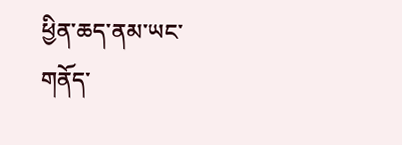ཕྱིན་ཆད་ནམ་ཡང་གནོད་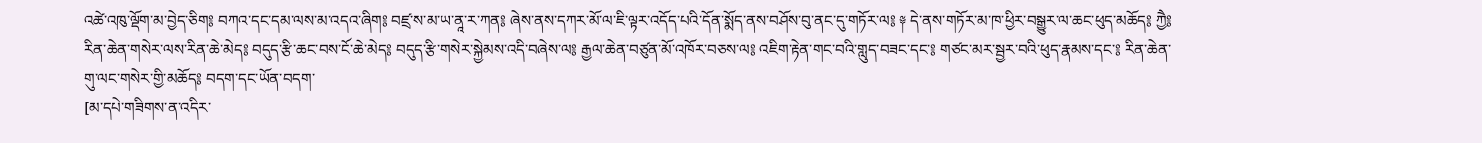འཚེ་འཁུ་ལྡོག་མ་བྱེད་ཅིག༔ བཀའ་དང་དམ་ལས་མ་འདའ་ཞིག༔ བཛྲ་ས་མ་ཡ་ནཱ་ར་ཀན༔ ཞེས་ནས་དཀར་མོ་ལ་ཇི་ལྟར་འདོད་པའི་དོན་སྨོད་ནས་བཤོས་བུ་ནང་དུ་གཏོར་ལ༔ ༈ དེ་ནས་གཏོར་མ་ཁ་ཕྱིར་བསྒྱུར་ལ་ཆང་ཕུད་མཆོད༔ ཀྱཻ༔ རིན་ཆེན་གསེར་ལས་རིན་ཆེ་མེད༔ བདུད་རྩི་ཆང་བས་ངོ་ཆེ་མེད༔ བདུད་རྩི་གསེར་སྐྱེམས་འདི་བཞེས་ལ༔ རྒྱལ་ཆེན་བཙུན་མོ་འཁོར་བཅས་ལ༔ འཇིག་རྟེན་གང་བའི་གླུད་བཟང་དང་༔ གཙང་མར་སྦྱར་བའི་ཕུད་རྣམས་དང་༔ རིན་ཆེན་གུ་ལང་གསེར་གྱི་མཆོད༔ བདག་དང་ཡོན་བདག་
[མ་དཔེ་གཟིགས་ན་འདིར་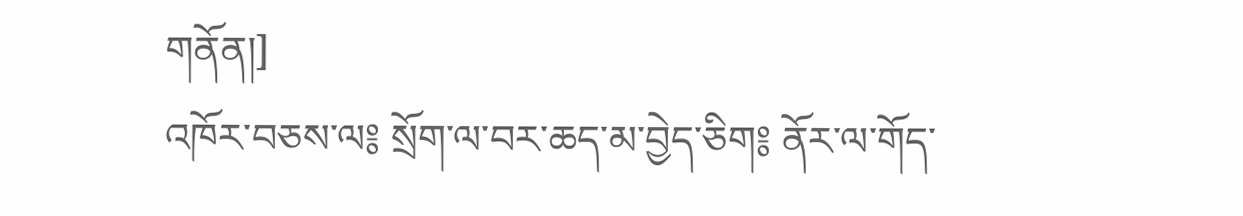གནོན།]
འཁོར་བཅས་ལ༔ སྲོག་ལ་བར་ཆད་མ་བྱེད་ཅིག༔ ནོར་ལ་གོད་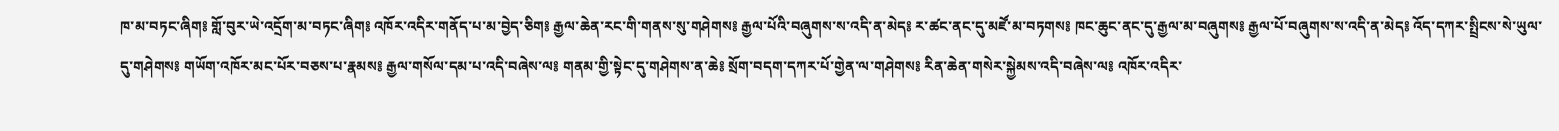ཁ་མ་བཏང་ཞིག༔ གློ་བུར་ཡེ་འདྲོག་མ་བཏང་ཞིག༔ འཁོར་འདིར་གནོད་པ་མ་བྱེད་ཅིག༔ རྒྱལ་ཆེན་རང་གི་གནས་སུ་གཤེགས༔ རྒྱལ་པོའི་བཞུགས་ས་འདི་ན་མེད༔ ར་ཚང་ནང་དུ་མཛོ་མ་བཏགས༔ ཁང་ཆུང་ནང་དུ་རྒྱལ་མ་བཞུགས༔ རྒྱལ་པོ་བཞུགས་ས་འདི་ན་མེད༔ འོད་དཀར་སྤྲིངས་སེ་ཡུལ་དུ་གཤེགས༔ གཡོག་འཁོར་མང་པོར་བཅས་པ་རྣམས༔ རྒྱལ་གསོལ་དམ་པ་འདི་བཞེས་ལ༔ གནམ་གྱི་སྟེང་དུ་གཤེགས་ན་ཆེ༔ སྲོག་བདག་དཀར་པོ་གྱེན་ལ་གཤེགས༔ རིན་ཆེན་གསེར་སྐྱེམས་འདི་བཞེས་ལ༔ འཁོར་འདིར་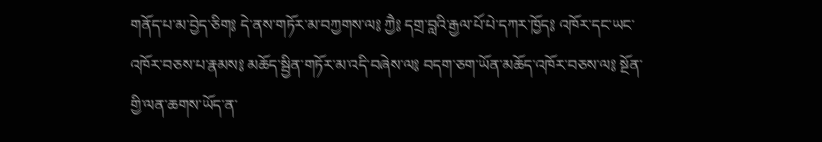གནོད་པ་མ་བྱེད་ཅིག༔ དེ་ནས་གཏོར་མ་བཀྱགས་ལ༔ ཀྱཻ༔ དགྲ་བླའི་རྒྱལ་པོ་པེ་དཀར་ཁྱོད༔ འཁོར་དང་ཡང་འཁོར་བཅས་པ་རྣམས༔ མཆོད་སྦྱིན་གཏོར་མ་འདི་བཞེས་ལ༔ བདག་ཅག་ཡོན་མཆོད་འཁོར་བཅས་ལ༔ སྔོན་གྱི་ལན་ཆགས་ཡོད་ན་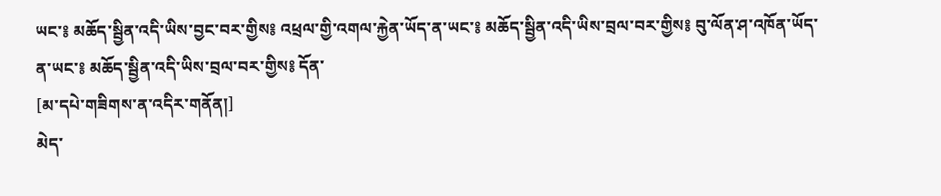ཡང་༔ མཆོད་སྦྱིན་འདི་ཡིས་བྱང་བར་གྱིས༔ འཕྲལ་གྱི་འགལ་རྐྱེན་ཡོད་ན་ཡང་༔ མཆོད་སྦྱིན་འདི་ཡིས་བྲལ་བར་གྱིས༔ བུ་ལོན་ཤ་འཁོན་ཡོད་ན་ཡང་༔ མཆོད་སྦྱིན་འདི་ཡིས་བྲལ་བར་གྱིས༔ དོན་
[མ་དཔེ་གཟིགས་ན་འདིར་གནོན།]
མེད་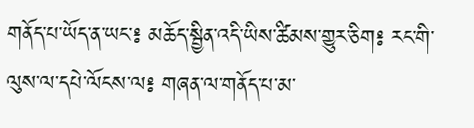གནོད་པ་ཡོད་ན་ཡང་༔ མཆོད་སྦྱིན་འདི་ཡིས་ཚིམས་གྱུར་ཅིག༔ རང་གི་ལུས་ལ་དཔེ་ལོངས་ལ༔ གཞན་ལ་གནོད་པ་མ་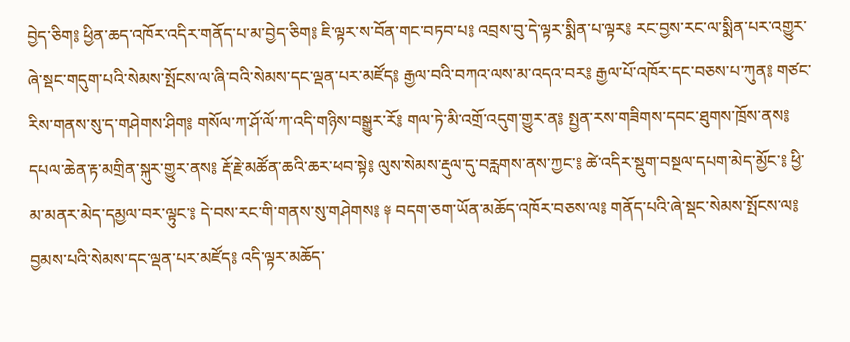བྱེད་ཅིག༔ ཕྱིན་ཆད་འཁོར་འདིར་གནོད་པ་མ་བྱེད་ཅིག༔ ཇི་ལྟར་ས་བོན་གང་བཏབ་པ༔ འབྲས་བུ་དེ་ལྟར་སྨིན་པ་ལྟར༔ རང་བྱས་རང་ལ་སྨིན་པར་འགྱུར་ཞེ་སྡང་གདུག་པའི་སེམས་སྤོངས་ལ་ཞི་བའི་སེམས་དང་ལྡན་པར་མཛོད༔ རྒྱལ་བའི་བཀའ་ལས་མ་འདའ་བར༔ རྒྱལ་པོ་འཁོར་དང་བཅས་པ་ཀུན༔ གཙང་རིས་གནས་སུ་ད་གཤེགས་ཤིག༔ གསོལ་ཀ་ཤོ་ལོ་ཀ་འདི་གཉིས་བསྒྱུར་རོ༔ གལ་ཏེ་མི་འགྲོ་འདུག་གྱུར་ན༔ སྤྱན་རས་གཟིགས་དབང་ཐུགས་ཁྲོས་ནས༔ དཔལ་ཆེན་རྟ་མགྲིན་སྐུར་གྱུར་ནས༔ རྡོ་རྗེ་མཚོན་ཆའི་ཆར་ཕབ་སྟེ༔ ལུས་སེམས་རྡུལ་དུ་བརླགས་ནས་ཀྱང་༔ ཚེ་འདིར་སྡུག་བསྔལ་དཔག་མེད་མྱོང་༔ ཕྱི་མ་མནར་མེད་དམྱལ་བར་ལྟུང་༔ དེ་བས་རང་གི་གནས་སུ་གཤེགས༔ ༈ བདག་ཅག་ཡོན་མཆོད་འཁོར་བཅས་ལ༔ གནོད་པའི་ཞེ་སྡང་སེམས་སྤོངས་ལ༔ བྱམས་པའི་སེམས་དང་ལྡན་པར་མཛོད༔ འདི་ལྟར་མཆོད་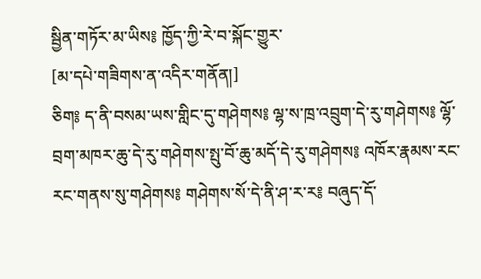སྦྱིན་གཏོར་མ་ཡིས༔ ཁྱོད་ཀྱི་རེ་བ་སྐོང་གྱུར་
[མ་དཔེ་གཟིགས་ན་འདིར་གནོན།]
ཅིག༔ ད་ནི་བསམ་ཡས་གླིང་དུ་གཤེགས༔ ལྷ་ས་ཁྲ་འབྲུག་དེ་རུ་གཤེགས༔ ལྷོ་བྲག་མཁར་ཆུ་དེ་རུ་གཤེགས་སྤུ་བོ་ཆུ་མདོ་དེ་རུ་གཤེགས༔ འཁོར་རྣམས་རང་རང་གནས་སུ་གཤེགས༔ གཤེགས་སོ་དེ་ནི་ཤ་ར་ར༔ བཞུད་དོ་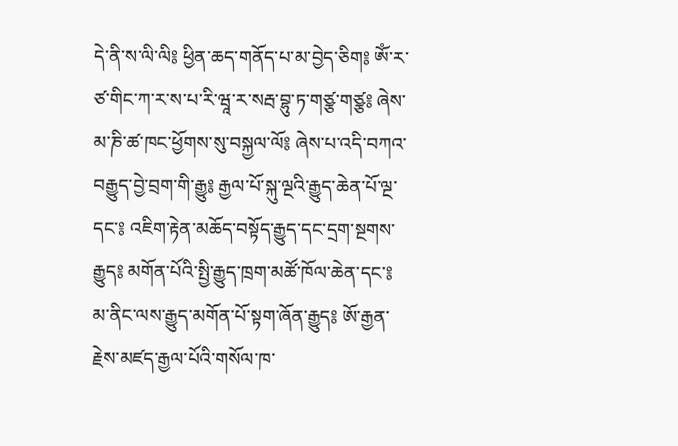དེ་ནི་ས་ལི་ལི༔ ཕྱིན་ཆད་གནོད་པ་མ་བྱེད་ཅིག༔ ཨོཾ་ར་ཙ་གིང་ཀ་ར་ས་པ་རི་ཝཱ་ར་སརྦ་བྷུ་ཏ་གཙྩ་གཙྩ༔ ཞེས་མ་ཎི་ཚ་ཁང་ཕྱོགས་སུ་བསྐྱལ་ལོ༔ ཞེས་པ་འདི་བཀའ་བརྒྱུད་བྱེ་བྲག་གི་རྒྱུ༔ རྒྱལ་པོ་སྐུ་ལྔའི་རྒྱུད་ཆེན་པོ་ལྔ་དང་༔ འཇིག་རྟེན་མཆོད་བསྟོད་རྒྱུད་དང་དྲག་སྔགས་རྒྱུད༔ མགོན་པོའི་སྤྱི་རྒྱུད་ཁྲག་མཚོ་ཁོལ་ཆེན་དང་༔ མ་ནིང་ལས་རྒྱུད་མགོན་པོ་སྟག་ཞོན་རྒྱུད༔ ཨོ་རྒྱན་རྗེས་མཛད་རྒྱལ་པོའི་གསོལ་ཁ་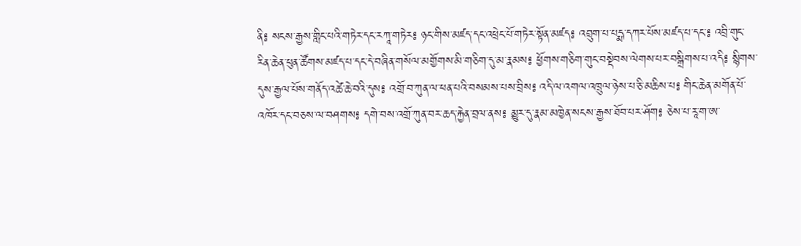ནི༔ སངས་རྒྱས་གླིང་པའི་གཏེར་དང་རཀཱ་གཏེར༔ ཉང་གིས་མཛད་དང་འཕྲེང་པོ་གཏེར་སྟོན་མཛད༔ འབྲུག་པ་པདྨ་དཀར་པོས་མཛད་པ་དང་༔ འབྲི་གུང་རིན་ཆེན་ཕུན་ཚོགས་མཛད་པ་དང་དེ་བཞིན་གསོལ་མགྱོགས་མི་གཅིག་དུ་མ་རྣམས༔ ཕྱོགས་གཅིག་གུང་བསྡེབས་ལེགས་པར་བསྒྲིགས་པ་འདི༔ སྙིགས་དུས་རྒྱལ་པོས་གནོད་འཚེ་ཆེ་བའི་དུས༔ འགྲོ་བ་ཀུན་ལ་ཕན་པའི་བསམས་པས་བྲིས༔ འདི་ལ་འགལ་འཁྲུལ་ཉེས་པ་ཅི་མཆིས་པ༔ གིང་ཆེན་མགོན་པོ་འཁོར་དང་བཅས་ལ་བཤགས༔ དགེ་བས་འགྲོ་ཀུན་བར་ཆད་རྐྱེན་བྲལ་ནས༔ མྱུར་དུ་རྣམ་མཁྱེན་སངས་རྒྱས་ཐོབ་པར་ཤོག༔ ཅེས་པ་རཱ་ག་ཨ་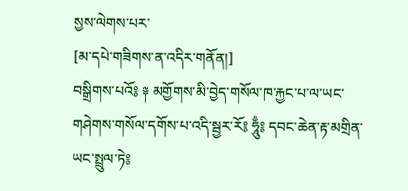སྱས་ལེགས་པར་
[མ་དཔེ་གཟིགས་ན་འདིར་གནོན།]
བསྒྲིགས་པའོ༔ ༈ མགྱོགས་མི་བྱེད་གསོལ་ཁ་རྐྱང་པ་ལ་ཡང་གཤེགས་གསོལ་དགོས་པ་འདི་སྦྱར་རོ༔ ཧཱུྃ༔ དབང་ཆེན་རྟ་མགྲིན་ཡང་སྤྲུལ་ཏེ༔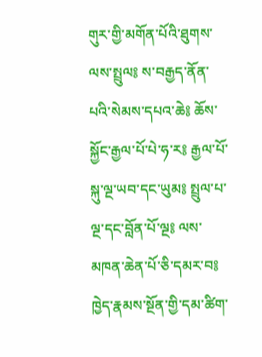གུར་གྱི་མགོན་པོའི་ཐུགས་ལས་སྤྲུལ༔ ས་བརྒྱད་ནོན་པའི་སེམས་དཔའ་ཆེ༔ ཆོས་སྐྱོང་རྒྱལ་པོ་པེ་ཧ་ར༔ རྒྱལ་པོ་སྐུ་ལྔ་ཡབ་དང་ཡུམ༔ སྤྲུལ་པ་ལྔ་དང་བློན་པོ་ལྔ༔ ལས་མཁན་ཆེན་པོ་ཅི་དམར་བ༔ ཁྱེད་རྣམས་སྔོན་གྱི་དམ་ཚིག་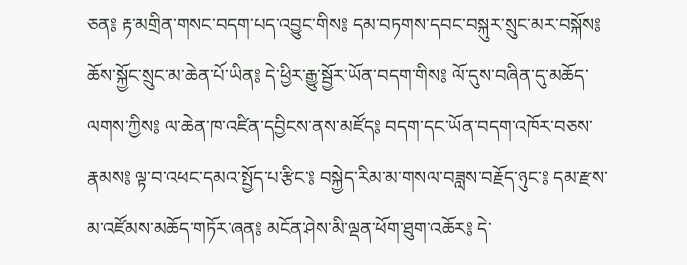ཅན༔ རྟ་མགྲིན་གསང་བདག་པད་འབྱུང་གིས༔ དམ་བཏགས་དབང་བསྐུར་སྲུང་མར་བསྐོས༔ ཆོས་སྐྱོང་སྲུང་མ་ཆེན་པོ་ཡིན༔ དེ་ཕྱིར་རྒྱུ་སྦྱོར་ཡོན་བདག་གིས༔ ལོ་དུས་བཞིན་དུ་མཆོད་ལགས་ཀྱིས༔ ལ་ཆེན་ཁ་འཛིན་དབྱིངས་ནས་མཛོད༔ བདག་དང་ཡོན་བདག་འཁོར་བཅས་རྣམས༔ ལྟ་བ་འཕང་དམའ་སྤྱོད་པ་རྩིང་༔ བསྐྱེད་རིམ་མ་གསལ་བཟླས་བརྗོད་ཉུང་༔ དམ་རྫས་མ་འཛོམས་མཆོད་གཏོར་ཞན༔ མངོན་ཤེས་མི་ལྡན་ཕོག་ཐུག་འཆོར༔ དེ་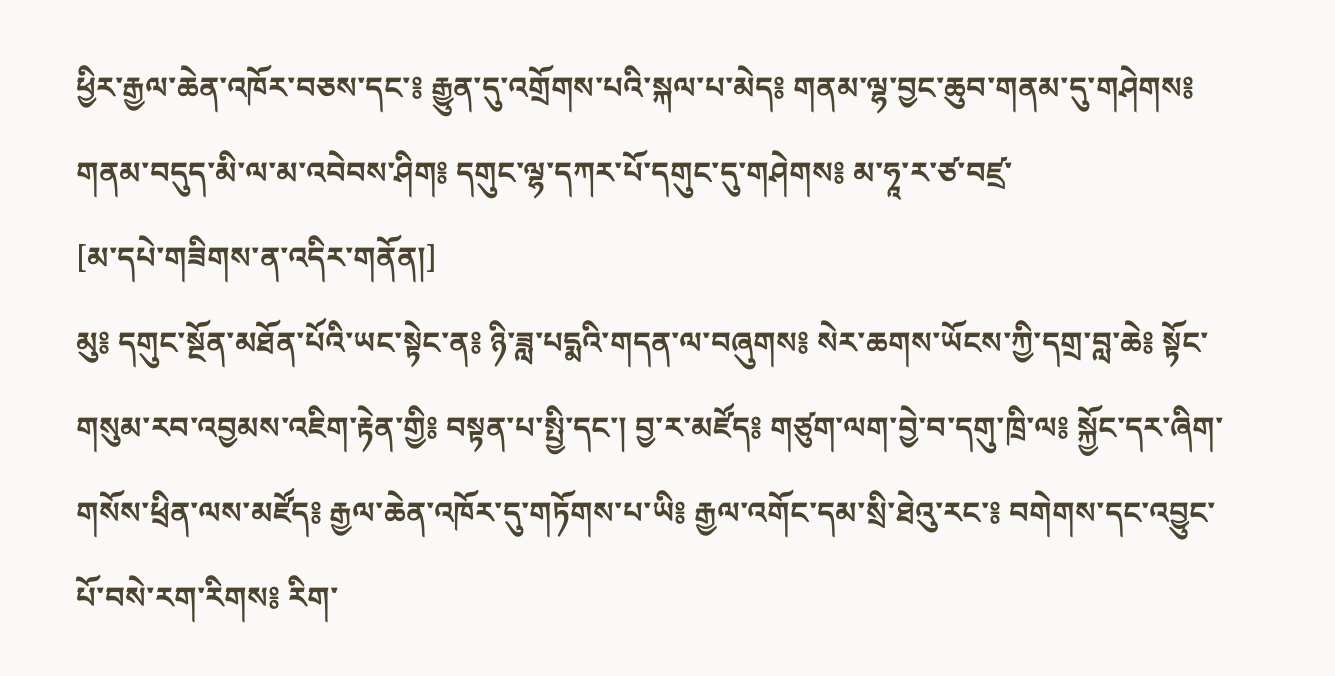ཕྱིར་རྒྱལ་ཆེན་འཁོར་བཅས་དང་༔ རྒྱུན་དུ་འགྲོགས་པའི་སྐལ་པ་མེད༔ གནམ་ལྷ་བྱང་ཆུབ་གནམ་དུ་གཤེགས༔ གནམ་བདུད་མི་ལ་མ་འབེབས་ཤིག༔ དགུང་ལྷ་དཀར་པོ་དགུང་དུ་གཤེགས༔ མ་ཧཱ་ར་ཙ་བཛྲ་
[མ་དཔེ་གཟིགས་ན་འདིར་གནོན།]
མུ༔ དགུང་སྔོན་མཐོན་པོའི་ཡང་སྟེང་ན༔ ཉི་ཟླ་པདྨའི་གདན་ལ་བཞུགས༔ སེར་ཆགས་ཡོངས་ཀྱི་དགྲ་བླ་ཆེ༔ སྟོང་གསུམ་རབ་འབྱམས་འཇིག་རྟེན་གྱི༔ བསྟན་པ་སྤྱི་དང་། བྱ་ར་མཛོད༔ གཙུག་ལག་བྱེ་བ་དགུ་ཁྲི་ལ༔ སྐྱོང་དར་ཞིག་གསོས་ཕྲིན་ལས་མཛོད༔ རྒྱལ་ཆེན་འཁོར་དུ་གཏོགས་པ་ཡི༔ རྒྱལ་འགོང་དམ་སྲི་ཐེའུ་རང་༔ བགེགས་དང་འབྱུང་པོ་བསེ་རག་རིགས༔ རིག་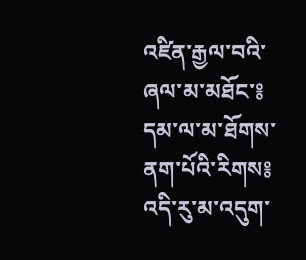འཛིན་རྒྱལ་བའི་ཞལ་མ་མཐོང་༔ དམ་ལ་མ་ཐོགས་ནག་པོའི་རིགས༔ འདི་རུ་མ་འདུག་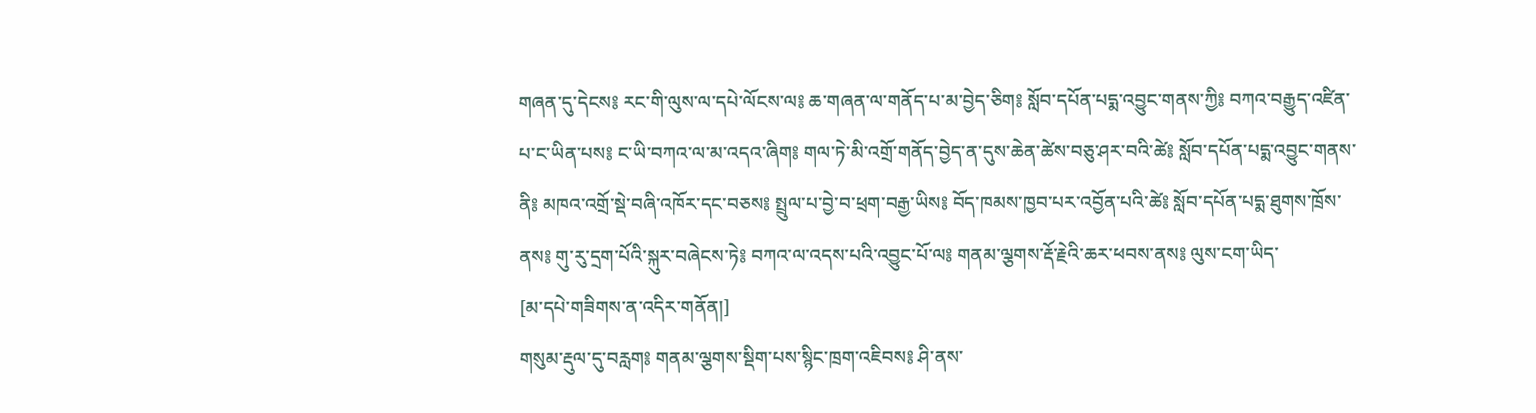གཞན་དུ་དེངས༔ རང་གི་ལུས་ལ་དཔེ་ལོངས་ལ༔ ཆ་གཞན་ལ་གནོད་པ་མ་བྱེད་ཅིག༔ སློབ་དཔོན་པདྨ་འབྱུང་གནས་ཀྱི༔ བཀའ་བརྒྱུད་འཛིན་པ་ང་ཡིན་པས༔ ང་ཡི་བཀའ་ལ་མ་འདའ་ཞིག༔ གལ་ཏེ་མི་འགྲོ་གནོད་བྱེད་ན་དུས་ཆེན་ཚེས་བཅུ་ཤར་བའི་ཚེ༔ སློབ་དཔོན་པདྨ་འབྱུང་གནས་ནི༔ མཁའ་འགྲོ་སྡེ་བཞི་འཁོར་དང་བཅས༔ སྤྲུལ་པ་བྱེ་བ་ཕྲག་བརྒྱ་ཡིས༔ བོད་ཁམས་ཁྱབ་པར་འབྱོན་པའི་ཚེ༔ སློབ་དཔོན་པདྨ་ཐུགས་ཁྲོས་ནས༔ གུ་རུ་དྲག་པོའི་སྐུར་བཞེངས་ཏེ༔ བཀའ་ལ་འདས་པའི་འབྱུང་པོ་ལ༔ གནམ་ལྕགས་རྡོ་རྗེའི་ཆར་ཕབས་ནས༔ ལུས་ངག་ཡིད་
[མ་དཔེ་གཟིགས་ན་འདིར་གནོན།]
གསུམ་རྡུལ་དུ་བརླག༔ གནམ་ལྕགས་སྡིག་པས་སྙིང་ཁྲག་འཇིབས༔ ཤི་ནས་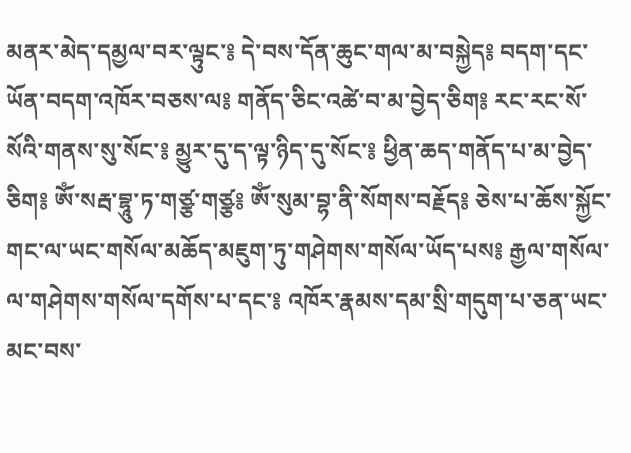མནར་མེད་དམྱལ་བར་ལྟུང་༔ དེ་བས་དོན་ཆུང་གལ་མ་བསྐྱེད༔ བདག་དང་ཡོན་བདག་འཁོར་བཅས་ལ༔ གནོད་ཅིང་འཚེ་བ་མ་བྱེད་ཅིག༔ རང་རང་སོ་སོའི་གནས་སུ་སོང་༔ མྱུར་དུ་ད་ལྟ་ཉིད་དུ་སོང་༔ ཕྱིན་ཆད་གནོད་པ་མ་བྱེད་ཅིག༔ ཨོཾ་སརྦ་བྷཱུ་ཏ་གཙྩ་གཙྩ༔ ཨོཾ་སུམ་བྷ་ནི་སོགས་བརྗོད༔ ཅེས་པ་ཆོས་སྐྱོང་གང་ལ་ཡང་གསོལ་མཆོད་མཇུག་ཏུ་གཤེགས་གསོལ་ཡོད་པས༔ རྒྱལ་གསོལ་ལ་གཤེགས་གསོལ་དགོས་པ་དང་༔ འཁོར་རྣམས་དམ་སྲི་གདུག་པ་ཅན་ཡང་མང་བས་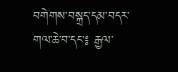བགེགས་བསྐྲད་དམ་བདར་གལ་ཆེ་བ་དང་༔ རྒྱལ་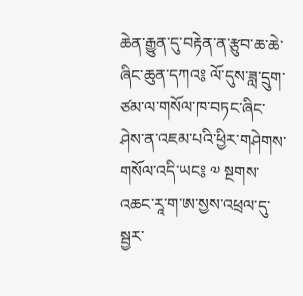ཆེན་རྒྱུན་དུ་བརྟེན་ན་རྩུབ་ཆ་ཆེ་ཞིང་ཆུན་དཀའ༔ ལོ་དུས་ཟླ་དྲུག་ཙམ་ལ་གསོལ་ཁ་བཏང་ཞིང་ཤེས་ན་འཇམ་པའི་ཕྱིར་གཤེགས་གསོལ་འདི་ཡང༔ ༧ སྔགས་འཆང་རཱ་ག་ཨ་སྱས་འཕྲལ་དུ་སྦྱར་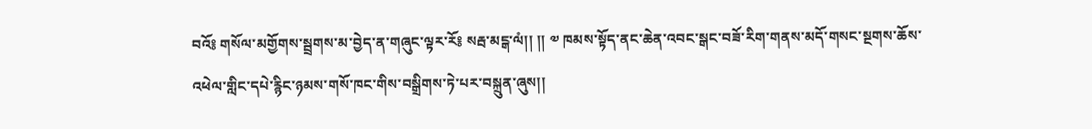བའོ༔ གསོལ་མགྱོགས་སྦྲགས་མ་བྱེད་ན་གཞུང་ལྟར་རོ༔ སརྦ་མངྒ་ལཾ།། །། ༧ ཁམས་སྟོད་ནང་ཆེན་འབང་སྒང་བཟོ་རིག་གནས་མདོ་གསང་སྔགས་ཆོས་འཕེལ་གླིང་དཔེ་རྙིང་ཉམས་གསོ་ཁང་གིས་བསྒྲིགས་ཏེ་པར་བསྐྲུན་ཞུས།།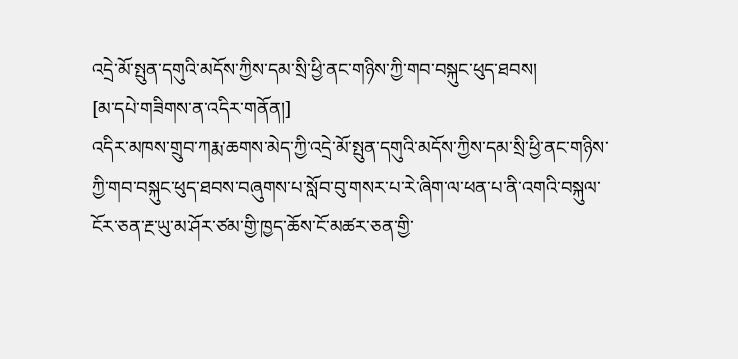འདྲེ་མོ་སྤུན་དགུའི་མདོས་ཀྱིས་དམ་སྲི་ཕྱི་ནང་གཉིས་ཀྱི་གབ་བསྐུང་ཕུད་ཐབས།
[མ་དཔེ་གཟིགས་ན་འདིར་གནོན།]
འདིར་མཁས་གྲུབ་ཀརྨ་ཆགས་མེད་ཀྱི་འདྲེ་མོ་སྤུན་དགུའི་མདོས་ཀྱིས་དམ་སྲི་ཕྱི་ནང་གཉིས་ཀྱི་གབ་བསྐུང་ཕུད་ཐབས་བཞུགས་པ་སློབ་བུ་གསར་པ་རེ་ཞིག་ལ་ཕན་པ་ནི་འགའི་བསྐུལ་ངོར་ཅན་རྔ་ཡུ་མ་ཤོར་ཙམ་གྱི་ཁྱད་ཆོས་ངོ་མཚར་ཅན་གྱི་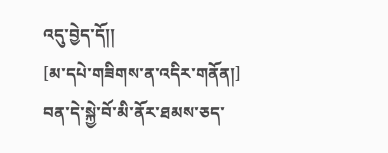འདུ་བྱེད་དོ།།
[མ་དཔེ་གཟིགས་ན་འདིར་གནོན།]
བན་དེ་སྐྱེ་བོ་མི་ནོར་ཐམས་ཅད་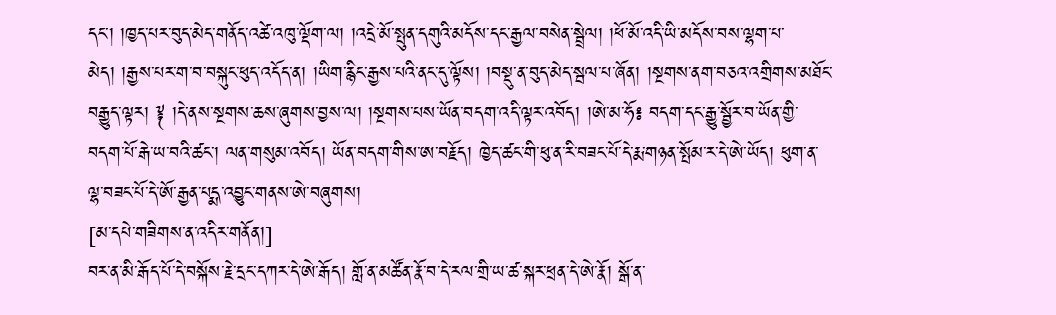དང་། །ཁྱད་པར་བུད་མེད་གནོད་འཚེ་འཁུ་ལྡོག་ལ། །འདྲེ་མོ་སྤུན་དགུའི་མདོས་དང་རྒྱལ་བསེན་སྦྲེལ། །ཕོ་མོ་འདི་ཡི་མདོས་བས་ལྷག་པ་མེད། །རྒྱས་པར་ག་བ་བསྐུང་ཕུད་འདོད་ན། །ཡིག་རྙིང་རྒྱས་པའི་ནང་དུ་ལྟོས། །བསྡུ་ན་བུད་མེད་སྦལ་པ་ཞོན། །སྔགས་ནག་བཅའ་འགྲིགས་མཐོང་བརྒྱུད་ལྟར། ༈ །དེ་ནས་སྔགས་ཆས་ཞུགས་བྱས་ལ། །སྔགས་པས་ཡོན་བདག་འདི་ལྟར་འབོད། །ཨེ་མ་ཧོ༔ བདག་དང་རྒྱུ་སྦྱོར་བ་ཡོན་གྱི་བདག་པོ་རྒེ་ཡ་བའི་ཚང་། ལན་གསུམ་འབོད། ཡོན་བདག་གིས་ཨ་བརྗོད། ཁྱེད་ཚང་གི་ཕུ་ན་རི་བཟང་པོ་དེ་རྨ་གཉན་སྤོམ་ར་དེ་ཨེ་ཡོད། ཕུག་ན་ལྷ་བཟང་པོ་དེ་ཨོ་རྒྱན་པདྨ་འབྱུང་གནས་ཨེ་བཞུགས།
[མ་དཔེ་གཟིགས་ན་འདིར་གནོན།]
བར་ན་མི་རྒོད་པོ་དེ་བསྐོས་རྗེ་དྲང་དཀར་དེ་ཨེ་རྒོད། གློ་ན་མཚོན་རྣོ་བ་དེ་རལ་གྲི་ཡ་ཚ་སྐར་ཕྲན་དེ་ཨེ་རྣོ། སྒོ་ན་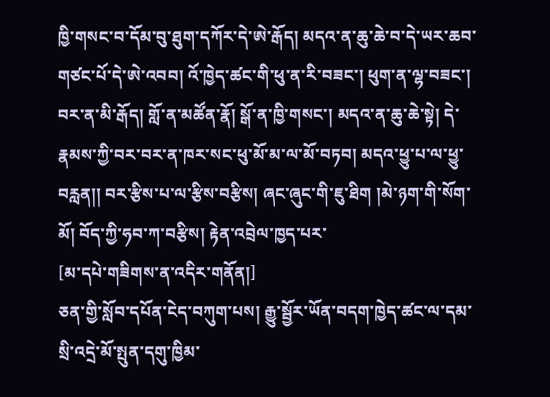ཁྱི་གསང་བ་དོམ་བུ་ཐུག་དཀོར་དེ་ཨེ་རྒོད། མདའ་ན་ཆུ་ཆེ་བ་དེ་ཡར་ཆབ་གཙང་པོ་དེ་ཨེ་འབབ། འོ་ཁྱེད་ཚང་གི་ཕུ་ན་རི་བཟང་། ཕུག་ན་ལྷ་བཟང་། བར་ན་མི་རྒོད། གློ་ན་མཚོན་རྣོ། སྒོ་ན་ཁྱི་གསང་། མདའ་ན་ཆུ་ཆེ་སྟེ། དེ་རྣམས་ཀྱི་བར་བར་ན་ཁར་སང་ཕུ་མོ་མ་ལ་མོ་བཏབ། མདའ་ཕྱུ་པ་ལ་ཕྱུ་བརླན།། བར་རྩིས་པ་ལ་རྩིས་བརྩིས། ཞང་ཞུང་གི་ཇུ་ཐིག །མེ་ཉག་གི་སོག་མོ། བོད་ཀྱི་ཧབ་ཀ་བརྩིས། རྟེན་འབྲེལ་ཁྱད་པར་
[མ་དཔེ་གཟིགས་ན་འདིར་གནོན།]
ཅན་གྱི་སློབ་དཔོན་ངེད་བཀུག་པས། རྒྱུ་སྦྱོར་ཡོན་བདག་ཁྱེད་ཚང་ལ་དམ་སྲི་འདྲེ་མོ་སྤུན་དགུ་ཁྱིམ་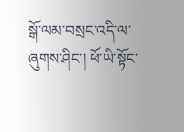སྒོ་ལམ་བསྲང་འདི་ལ་ཞུགས་ཤིང་། ཕོ་ཡི་སྟོང་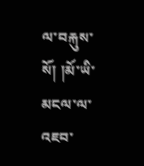ལ་བརྐུས་སོ། །མོ་ཡི་མངལ་ལ་འཇབ་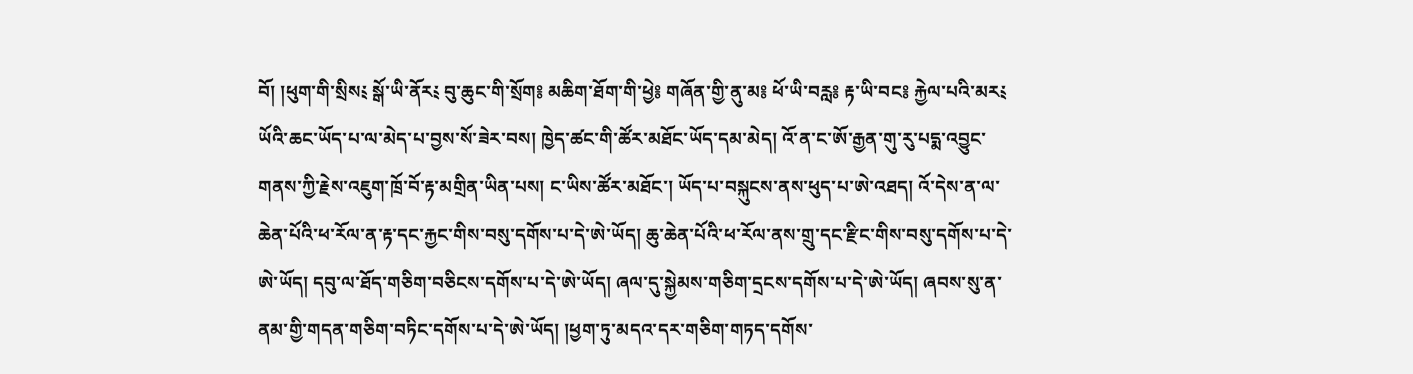བོ། །ཕུག་གི་སྲིས༴ སྒོ་ཡི་ནོར༴ བུ་ཆུང་གི་སྲོག༔ མཆིག་ཐོག་གི་ཕྱེ༔ གཞོན་གྱི་ནུ་མ༔ ཕོ་ཡི་བརླ༔ རྟ་ཡི་བང༔ རྐྱེལ་པའི་མར༴ ཡོའི་ཆང་ཡོད་པ་ལ་མེད་པ་བྱས་སོ་ཟེར་བས། ཁྱེད་ཚང་གི་ཚོར་མཐོང་ཡོད་དམ་མེད། འོ་ན་ང་ཨོ་རྒྱན་གུ་རུ་པདྨ་འབྱུང་གནས་ཀྱི་རྗེས་འཇུག་ཁྲོ་བོ་རྟ་མགྲིན་ཡིན་པས། ང་ཡིས་ཚོར་མཐོང་། ཡོད་པ་བསྐུངས་ནས་ཕུད་པ་ཨེ་འཐད། འོ་དེས་ན་ལ་ཆེན་པོའི་ཕ་རོལ་ན་རྟ་དང་རྐྱང་གིས་བསུ་དགོས་པ་དེ་ཨེ་ཡོད། ཆུ་ཆེན་པོའི་ཕ་རོལ་ནས་གྲུ་དང་རྫིང་གིས་བསུ་དགོས་པ་དེ་ཨེ་ཡོད། དབུ་ལ་ཐོད་གཅིག་བཅིངས་དགོས་པ་དེ་ཨེ་ཡོད། ཞལ་དུ་སྐྱེམས་གཅིག་དྲངས་དགོས་པ་དེ་ཨེ་ཡོད། ཞབས་སུ་ན་ནམ་གྱི་གདན་གཅིག་བཏིང་དགོས་པ་དེ་ཨེ་ཡོད། །ཕྱག་ཏུ་མདའ་དར་གཅིག་གཏད་དགོས་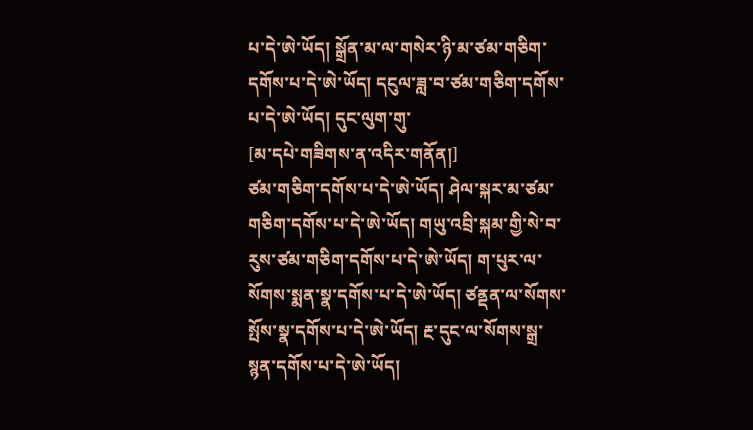པ་དེ་ཨེ་ཡོད། སྒྲོན་མ་ལ་གསེར་ཉི་མ་ཙམ་གཅིག་དགོས་པ་དེ་ཨེ་ཡོད། དངུལ་ཟླ་བ་ཙམ་གཅིག་དགོས་པ་དེ་ཨེ་ཡོད། དུང་ལུག་གུ་
[མ་དཔེ་གཟིགས་ན་འདིར་གནོན།]
ཙམ་གཅིག་དགོས་པ་དེ་ཨེ་ཡོད། ཤེལ་སྐར་མ་ཙམ་གཅིག་དགོས་པ་དེ་ཨེ་ཡོད། གཡུ་འབྲི་སྐམ་གྱི་སེ་བ་རུས་ཙམ་གཅིག་དགོས་པ་དེ་ཨེ་ཡོད། ག་པུར་ལ་སོགས་སྨན་སྣ་དགོས་པ་དེ་ཨེ་ཡོད། ཙནྡན་ལ་སོགས་སྤོས་སྣ་དགོས་པ་དེ་ཨེ་ཡོད། རྔ་དུང་ལ་སོགས་སྒྲ་སྙན་དགོས་པ་དེ་ཨེ་ཡོད།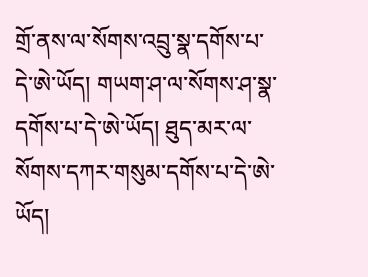གྲོ་ནས་ལ་སོགས་འབྲུ་སྣ་དགོས་པ་དེ་ཨེ་ཡོད། གཡག་ཤ་ལ་སོགས་ཤ་སྣ་དགོས་པ་དེ་ཨེ་ཡོད། ཐུད་མར་ལ་སོགས་དཀར་གསུམ་དགོས་པ་དེ་ཨེ་ཡོད།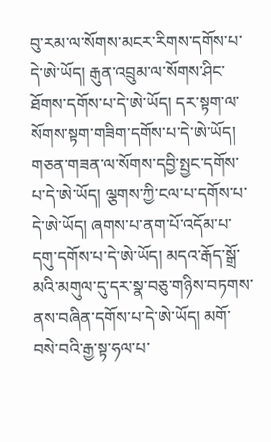བུ་རམ་ལ་སོགས་མངར་རིགས་དགོས་པ་དེ་ཨེ་ཡོད། རྒུན་འབྲུམ་ལ་སོགས་ཤིང་ཐོགས་དགོས་པ་དེ་ཨེ་ཡོད། དར་སྟག་ལ་སོགས་སྟག་གཟིག་དགོས་པ་དེ་ཨེ་ཡོད། གཅན་གཟན་ལ་སོགས་དབྱི་སྤྱང་དགོས་པ་དེ་ཨེ་ཡོད། ལྕགས་ཀྱི་ངལ་པ་དགོས་པ་དེ་ཨེ་ཡོད། ཞགས་པ་ནག་པོ་འདོམ་པ་དགུ་དགོས་པ་དེ་ཨེ་ཡོད། མདའ་རྒོད་སྒྲོ་མའི་མགུལ་དུ་དར་སྣ་བཅུ་གཉིས་བཏགས་ནས་བཞིན་དགོས་པ་དེ་ཨེ་ཡོད། མགོ་བསེ་བའི་རྒྱ་སྟ་ཧལ་པ་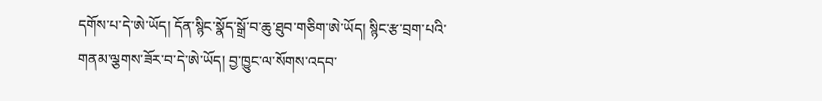དགོས་པ་དེ་ཨེ་ཡོད། དོན་སྙིང་སྣོད་སྒྲོ་བ་ཆུ་ཐུབ་གཅིག་ཨེ་ཡོད། སྙིང་རྩ་བྲག་པའི་གནམ་ལྕགས་ཟོར་བ་དེ་ཨེ་ཡོད། བྱ་ཁྱུང་ལ་སོགས་འདབ་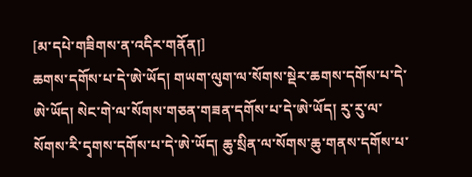[མ་དཔེ་གཟིགས་ན་འདིར་གནོན།]
ཆགས་དགོས་པ་དེ་ཨེ་ཡོད། གཡག་ལུག་ལ་སོགས་སྡེར་ཆགས་དགོས་པ་དེ་ཨེ་ཡོད། སེང་གེ་ལ་སོགས་གཅན་གཟན་དགོས་པ་དེ་ཨེ་ཡོད། རུ་རུ་ལ་སོགས་རི་དྭགས་དགོས་པ་དེ་ཨེ་ཡོད། ཆུ་སྲིན་ལ་སོགས་ཆུ་གནས་དགོས་པ་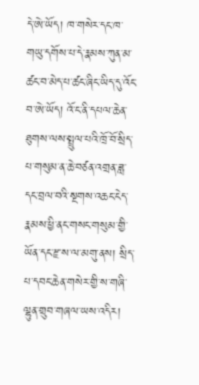དེ་ཨེ་ཡོད། ཁ་གསེར་དང་ཁ་གཡུ་དགོས་པ་དེ་རྣམས་ཀུན་མ་ཚང་བ་མེད་པ་ཚང་ཞིང་ཡིད་དུ་འོང་བ་ཨེ་ཡོད། འོ་ང་ནི་དཔལ་ཆེན་ཐུགས་ལས་སྤྲུལ་པའི་ཁྲོ་བོ་སྲིད་པ་གསུམ་ན་ཆེ་བཙན་འགྲན་ཟླ་དང་བྲལ་བའི་སྔགས་འཆང་ངེད་རྣམས་ཕྱི་ནང་གསང་གསུམ་གྱི་ཡོན་དང་རྫ་ས་ལ་མགུ་ནས། སྲིད་པ་དབང་ཆེན་གསེར་གྱི་ས་གཞི་ལྷུན་གྲུབ་གཞལ་ཡས་འདིར།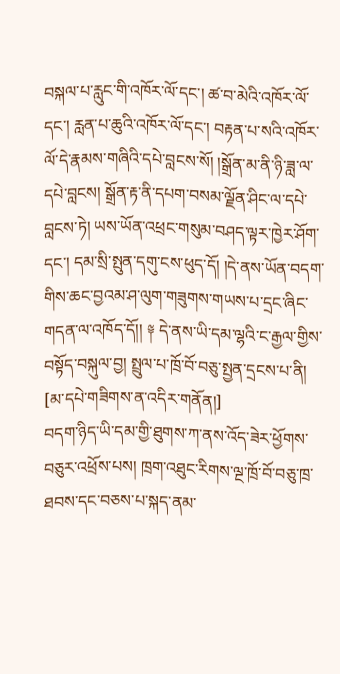བསྐལ་པ་རླུང་གི་འཁོར་ལོ་དང་། ཚ་བ་མེའི་འཁོར་ལོ་དང་། རླན་པ་ཆུའི་འཁོར་ལོ་དང་། བརྟན་པ་སའི་འཁོར་ལོ་དེ་རྣམས་གཞིའི་དཔེ་བླངས་སོ། །སྒྲོན་མ་ནི་ཉི་ཟླ་ལ་དཔེ་བླངས། སྒྲོན་རྟ་ནི་དཔག་བསམ་ལྗོན་ཤིང་ལ་དཔེ་བླངས་ཏེ། ཡས་ཡོན་འཕྲང་གསུམ་བཤད་ལྟར་ཁྱེར་ཤོག་དང་། དམ་སྲི་སྤུན་དགུ་ངས་ཕུད་དོ། །དེ་ནས་ཡོན་བདག་གིས་ཆང་བྱའམ་ཤ་ལུག་གཟུགས་གཡས་པ་དྲང་ཞིང་གདན་ལ་འཁོད་དོ།། ༈ དེ་ནས་ཡི་དམ་ལྷའི་ང་རྒྱལ་གྱིས་བསྟོད་བསྐུལ་བྱ། སྤྲུལ་པ་ཁྲོ་བོ་བཅུ་སྤྱན་དྲངས་པ་ནི།
[མ་དཔེ་གཟིགས་ན་འདིར་གནོན།]
བདག་ཉིད་ཡི་དམ་གྱི་ཐུགས་ཀ་ནས་འོད་ཟེར་ཕྱོགས་བཅུར་འཕྲོས་པས། ཁྲག་འཐུང་རིགས་ལྔ་ཁྲོ་བོ་བཅུ་ཁྲ་ཐབས་དང་བཅས་པ་སྐད་ནམ་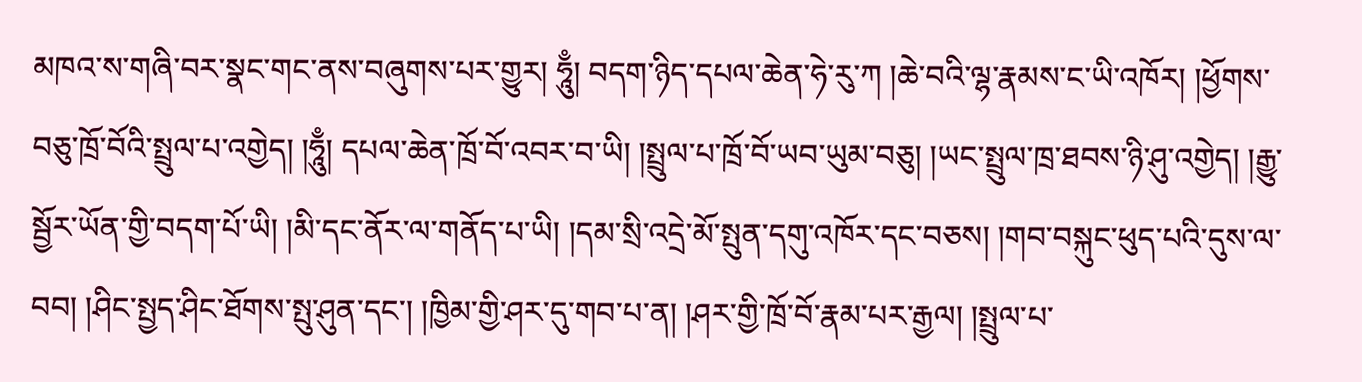མཁའ་ས་གཞི་བར་སྣང་གང་ནས་བཞུགས་པར་གྱུར། ཧཱུྃ། བདག་ཉིད་དཔལ་ཆེན་ཧེ་རུ་ཀ །ཆེ་བའི་ལྷ་རྣམས་ང་ཡི་འཁོར། །ཕྱོགས་བཅུ་ཁྲོ་བོའི་སྤྲུལ་པ་འགྱེད། །ཧཱུྃ། དཔལ་ཆེན་ཁྲོ་བོ་འབར་བ་ཡི། །སྤྲུལ་པ་ཁྲོ་བོ་ཡབ་ཡུམ་བཅུ། །ཡང་སྤྲུལ་ཁྲ་ཐབས་ཉི་ཤུ་འགྱེད། །རྒྱུ་སྦྱོར་ཡོན་གྱི་བདག་པོ་ཡི། །མི་དང་ནོར་ལ་གནོད་པ་ཡི། །དམ་སྲི་འདྲེ་མོ་སྤུན་དགུ་འཁོར་དང་བཅས། །གབ་བསྐུང་ཕུད་པའི་དུས་ལ་བབ། །ཤིང་སྤྱད་ཤིང་ཐོགས་སྤུ་ཤུན་དང་། །ཁྱིམ་གྱི་ཤར་དུ་གབ་པ་ན། །ཤར་གྱི་ཁྲོ་བོ་རྣམ་པར་རྒྱལ། །སྤྲུལ་པ་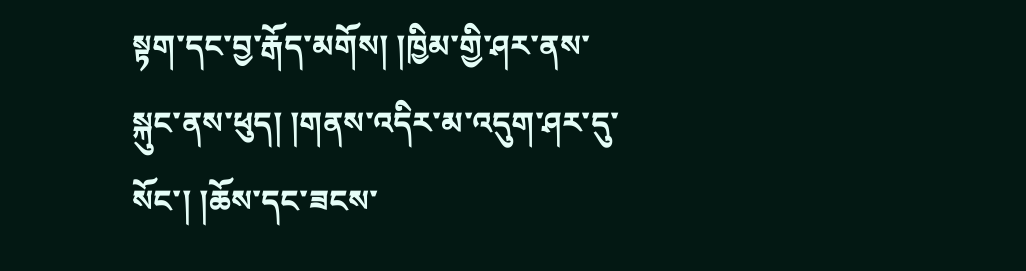སྟག་དང་བྱ་རྒོད་མགོས། །ཁྱིམ་གྱི་ཤར་ནས་སྐུང་ནས་ཕུད། །གནས་འདིར་མ་འདུག་ཤར་དུ་སོང་། །ཆོས་དང་ཟངས་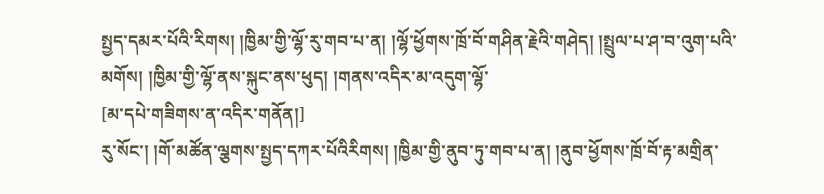སྤྱད་དམར་པོའི་རིགས། །ཁྱིམ་གྱི་ལྷོ་རུ་གབ་པ་ན། །ལྷོ་ཕྱོགས་ཁྲོ་བོ་གཤིན་རྗེའི་གཤེད། །སྤྲུལ་པ་ཤ་བ་འུག་པའི་མགོས། །ཁྱིམ་གྱི་ལྷོ་ནས་སྐུང་ནས་ཕུད། །གནས་འདིར་མ་འདུག་ལྷོ་
[མ་དཔེ་གཟིགས་ན་འདིར་གནོན།]
རུ་སོང་། །གོ་མཚོན་ལྕགས་སྤྱད་དཀར་པོའིརིགས། །ཁྱིམ་གྱི་ནུབ་ཏུ་གབ་པ་ན། །ནུབ་ཕྱོགས་ཁྲོ་བོ་རྟ་མགྲིན་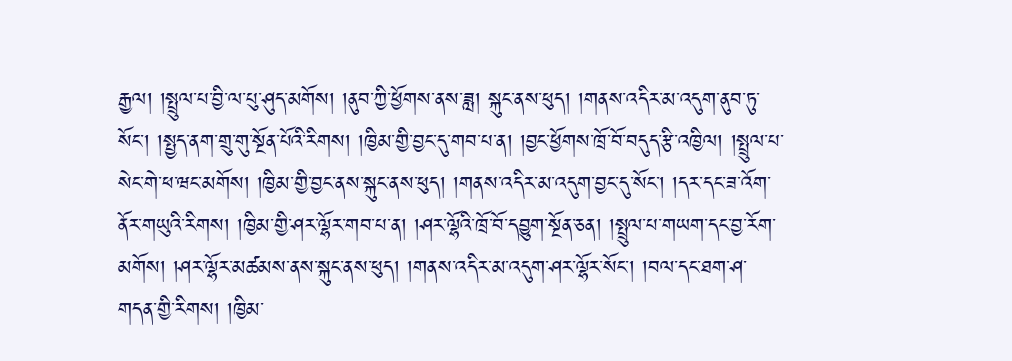རྒྱལ། །སྤྲུལ་པ་བྱི་ལ་པུ་ཤུད་མགོས། །ནུབ་ཀྱི་ཕྱོགས་ནས་ཟླ། སྐུང་ནས་ཕུད། །གནས་འདིར་མ་འདུག་ནུབ་ཏུ་སོང་། །སྤྱད་ནག་གྲུ་གུ་སྔོན་པོའི་རིགས། །ཁྱིམ་གྱི་བྱང་དུ་གབ་པ་ན། །བྱང་ཕྱོགས་ཁྲོ་བོ་བདུད་རྩི་འཁྱིལ། །སྤྲུལ་པ་སེང་གེ་ཕ་ཝང་མགོས། །ཁྱིམ་གྱི་བྱང་ནས་སྐུང་ནས་ཕུད། །གནས་འདིར་མ་འདུག་བྱང་དུ་སོང་། །དར་དང་ཟ་འོག་ནོར་གཡུའི་རིགས། །ཁྱིམ་གྱི་ཤར་ལྷོར་གབ་པ་ན། །ཤར་ལྷོའི་ཁྲོ་བོ་དབྱུག་སྔོན་ཅན། །སྤྲུལ་པ་གཡག་དང་བྱ་རོག་མགོས། །ཤར་ལྷོར་མཚམས་ནས་སྐུང་ནས་ཕུད། །གནས་འདིར་མ་འདུག་ཤར་ལྷོར་སོང་། །བལ་དང་ཐག་ཤ་གདན་གྱི་རིགས། །ཁྱིམ་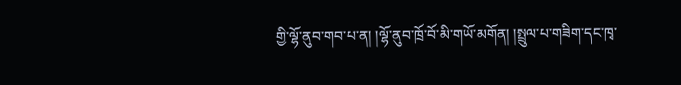གྱི་ལྷོ་ནུབ་གབ་པ་ན། །ལྷོ་ནུབ་ཁྲོ་བོ་མི་གཡོ་མགོན། །སྤྲུལ་པ་གཟིག་དང་ཁྭ་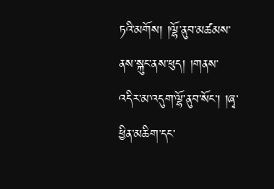ཏའི་མགོས། །ལྷོ་ནུབ་མཚམས་ནས་སྐུང་ནས་ཕུད། །གནས་འདིར་མ་འདུག་ལྷོ་ནུབ་སོང་། །ཞྭ་ཕྱིན་མཆིག་དང་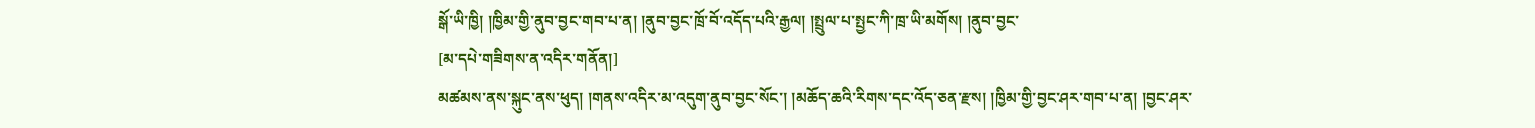སྒོ་ཡི་ཁྱི། །ཁྱིམ་གྱི་ནུབ་བྱང་གབ་པ་ན། །ནུབ་བྱང་ཁྲོ་བོ་འདོད་པའི་རྒྱལ། །སྤྲུལ་པ་སྤྱང་ཀི་ཁྲ་ཡི་མགོས། །ནུབ་བྱང་
[མ་དཔེ་གཟིགས་ན་འདིར་གནོན།]
མཚམས་ནས་སྐུང་ནས་ཕུད། །གནས་འདིར་མ་འདུག་ནུབ་བྱང་སོང་། །མཆོད་ཆའི་རིགས་དང་འོད་ཅན་རྫས། །ཁྱིམ་གྱི་བྱང་ཤར་གབ་པ་ན། །བྱང་ཤར་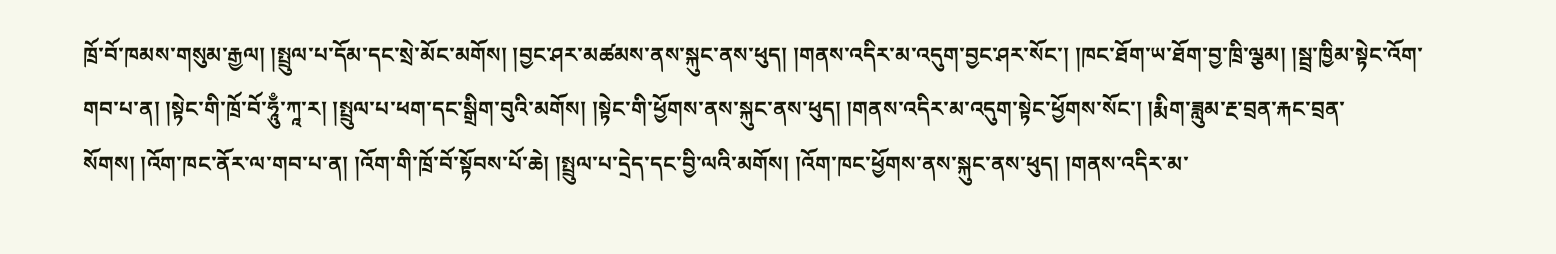ཁྲོ་བོ་ཁམས་གསུམ་རྒྱལ། །སྤྲུལ་པ་དོམ་དང་སྲེ་མོང་མགོས། །བྱང་ཤར་མཚམས་ནས་སྐུང་ནས་ཕུད། །གནས་འདིར་མ་འདུག་བྱང་ཤར་སོང་། །ཁང་ཐོག་ཡ་ཐོག་བྱ་ཁྲི་ལྕམ། །སྦྲ་ཁྱིམ་སྟེང་འོག་གབ་པ་ན། །སྟེང་གི་ཁྲོ་བོ་ཧཱུྃ་ཀཱ་ར། །སྤྲུལ་པ་ཕག་དང་སྒྲིག་བུའི་མགོས། །སྟེང་གི་ཕྱོགས་ནས་སྐུང་ནས་ཕུད། །གནས་འདིར་མ་འདུག་སྟེང་ཕྱོགས་སོང་། །རྨིག་ཟླུམ་རྔ་བྲན་རྐང་བྲན་སོགས། །འོག་ཁང་ནོར་ལ་གབ་པ་ན། །འོག་གི་ཁྲོ་བོ་སྟོབས་པོ་ཆེ། །སྤྲུལ་པ་དྲེད་དང་བྱི་ལའི་མགོས། །འོག་ཁང་ཕྱོགས་ནས་སྐུང་ནས་ཕུད། །གནས་འདིར་མ་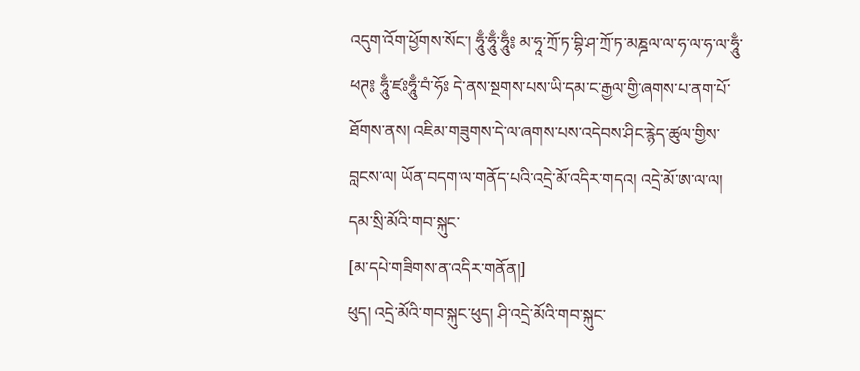འདུག་འོག་ཕྱོགས་སོང་། ཧཱུྃ་ཧཱུྃ་ཧཱུྃ༔ མ་ཧཱ་ཀྲོ་ཏ་བྷི་ཤ་ཀྲོ་ཏ་མཎྜལ་ལ་ཧ་ལ་ཧ་ལ་ཧཱུྃ་ཕཊ༔ ཧཱུྃ་ཛཿཧཱུྃ་བཾ་ཧོཿ དེ་ནས་སྔགས་པས་ཡི་དམ་ང་རྒྱལ་གྱི་ཞགས་པ་ནག་པོ་ཐོགས་ནས། འཇིམ་གཟུགས་དེ་ལ་ཞགས་པས་འདེབས་ཤིང་རྙེད་ཚུལ་གྱིས་བླངས་ལ། ཡོན་བདག་ལ་གནོད་པའི་འདྲེ་མོ་འདིར་གདའ། འདྲེ་མོ་ཨ་ལ་ལ། དམ་སྲི་མོའི་གབ་སྐུང་
[མ་དཔེ་གཟིགས་ན་འདིར་གནོན།]
ཕུད། འདྲེ་མོའི་གབ་སྐུང་ཕུད། ཤི་འདྲེ་མོའི་གབ་སྐུང་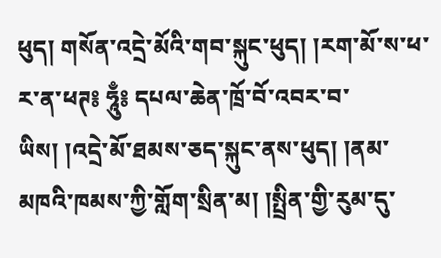ཕུད། གསོན་འདྲེ་མོའི་གབ་སྐུང་ཕུད། །རག་མོ་ས་ཕ་ར་ན་ཕཊ༔ ཧཱུྃ༔ དཔལ་ཆེན་ཁྲོ་བོ་འབར་བ་ཡིས། །འདྲེ་མོ་ཐམས་ཅད་སྐུང་ནས་ཕུད། །ནམ་མཁའི་ཁམས་ཀྱི་གློག་སྲིན་མ། །སྤྲིན་གྱི་རུམ་དུ་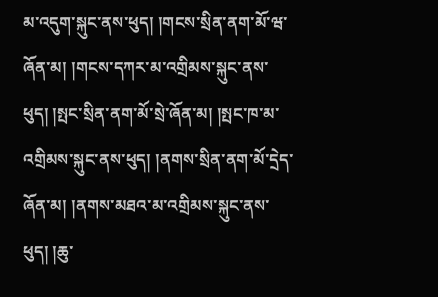མ་འདུག་སྐུང་ནས་ཕུད། །གངས་སྲིན་ནག་མོ་ཝ་ཞོན་མ། །གངས་དཀར་མ་འགྲིམས་སྐུང་ནས་ཕུད། །སྤང་སྲིན་ནག་མོ་སྲེ་ཞོན་མ། །སྤང་ཁ་མ་འགྲིམས་སྐུང་ནས་ཕུད། །ནགས་སྲིན་ནག་མོ་དྲེད་ཞོན་མ། །ནགས་མཐའ་མ་འགྲིམས་སྐུང་ནས་ཕུད། །ཆུ་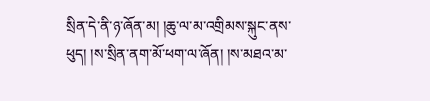སྲིན་དེ་ནི་ཉ་ཞོན་མ། །ཆུ་ལ་མ་འགྲིམས་སྐུང་ནས་ཕུད། །ས་སྲིན་ནག་མོ་ཕག་ལ་ཞོན། །ས་མཐའ་མ་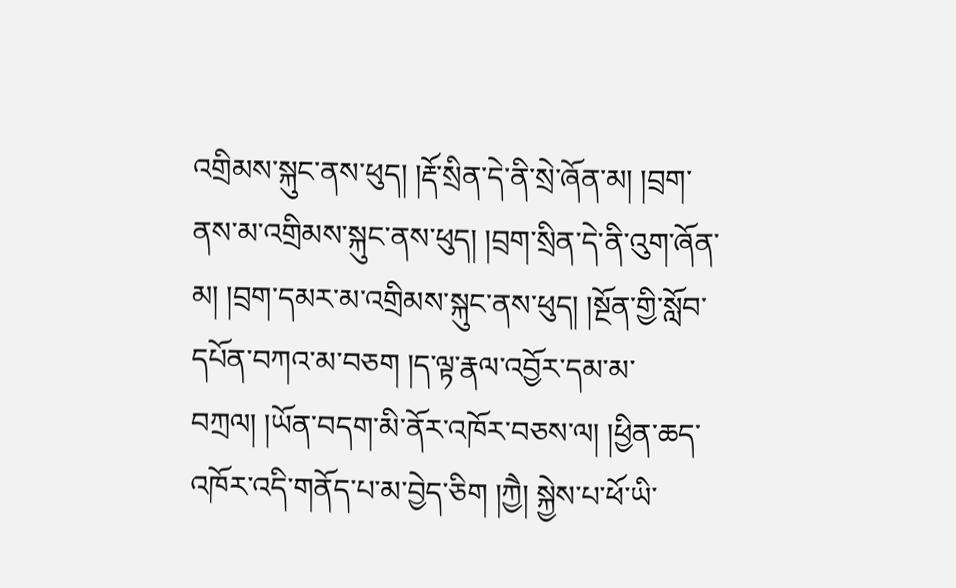འགྲིམས་སྐུང་ནས་ཕུད། །རྡོ་སྲིན་དེ་ནི་སྲེ་ཞོན་མ། །བྲག་ནས་མ་འགྲིམས་སྐུང་ནས་ཕུད། །བྲག་སྲིན་དེ་ནི་འུག་ཞོན་མ། །བྲག་དམར་མ་འགྲིམས་སྐུང་ནས་ཕུད། །སྔོན་གྱི་སློབ་དཔོན་བཀའ་མ་བཅག །ད་ལྟ་རྣལ་འབྱོར་དམ་མ་བཀྲལ། །ཡོན་བདག་མི་ནོར་འཁོར་བཅས་ལ། །ཕྱིན་ཆད་འཁོར་འདི་གནོད་པ་མ་བྱེད་ཅིག །ཀྱཻ། སྐྱེས་པ་ཕོ་ཡི་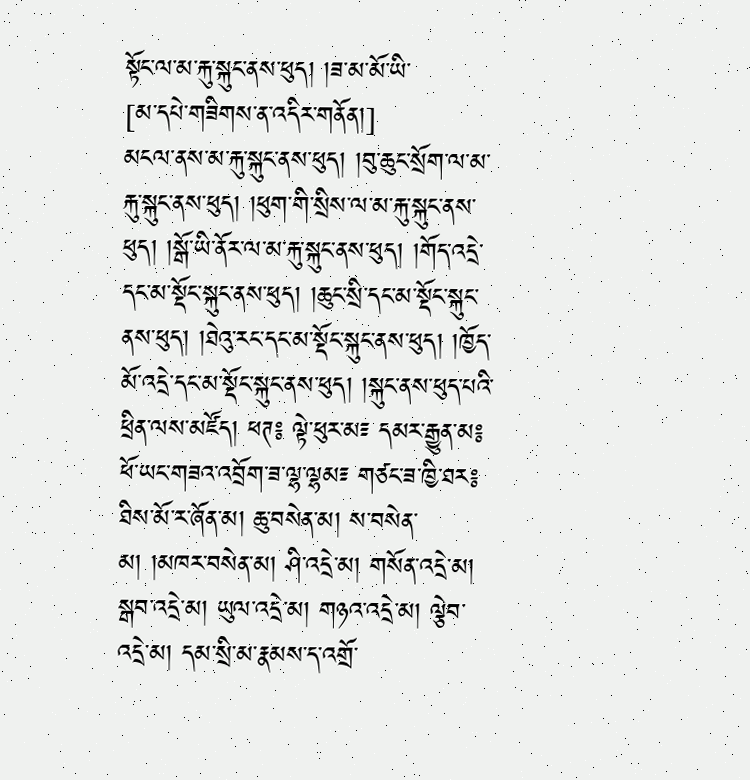སྟོང་ལ་མ་རྐུ་སྐུང་ནས་ཕུད། །ཟ་མ་མོ་ཡི་
[མ་དཔེ་གཟིགས་ན་འདིར་གནོན།]
མངལ་ནས་མ་རྐུ་སྐུང་ནས་ཕུད། །བུ་ཆུང་སྲོག་ལ་མ་རྐུ་སྐུང་ནས་ཕུད། །ཕུག་གི་སྲིས་ལ་མ་རྐུ་སྐུང་ནས་ཕུད། །སྒོ་ཡི་ནོར་ལ་མ་རྐུ་སྐུང་ནས་ཕུད། །གོད་འདྲེ་དང་མ་སྡོང་སྐུང་ནས་ཕུད། །ཆུང་སྲི་དང་མ་སྡོང་སྐུང་ནས་ཕུད། །ཐེའུ་རང་དང་མ་སྡོང་སྐུང་ནས་ཕུད། །ཁྱོད་མོ་འདྲེ་དང་མ་སྡོང་སྐུང་ནས་ཕུད། །སྐུང་ནས་ཕུད་པའི་ཕྲིན་ལས་མཛོད། ཕཊ༔ ལྟེ་ཕུར་མ༴ དམར་རྒྱུན་མ༔ ཕོ་ཡང་གཟའ་འབྲོག་ཟ་ལྷ་ལྷམ༴ གཙང་ཟ་ཁྱི་ཐར༔ ཐིས་མོ་ར་ཞོན་མ། ཆུ་བསེན་མ། ས་བསེན་མ། །མཁར་བསེན་མ། ཤི་འདྲེ་མ། གསོན་འདྲེ་མ། སྒབ་འདྲེ་མ། ཡུལ་འདྲེ་མ། གཉའ་འདྲེ་མ། ལྕེབ་འདྲེ་མ། དམ་སྲི་མ་རྣམས་ད་འགྲོ་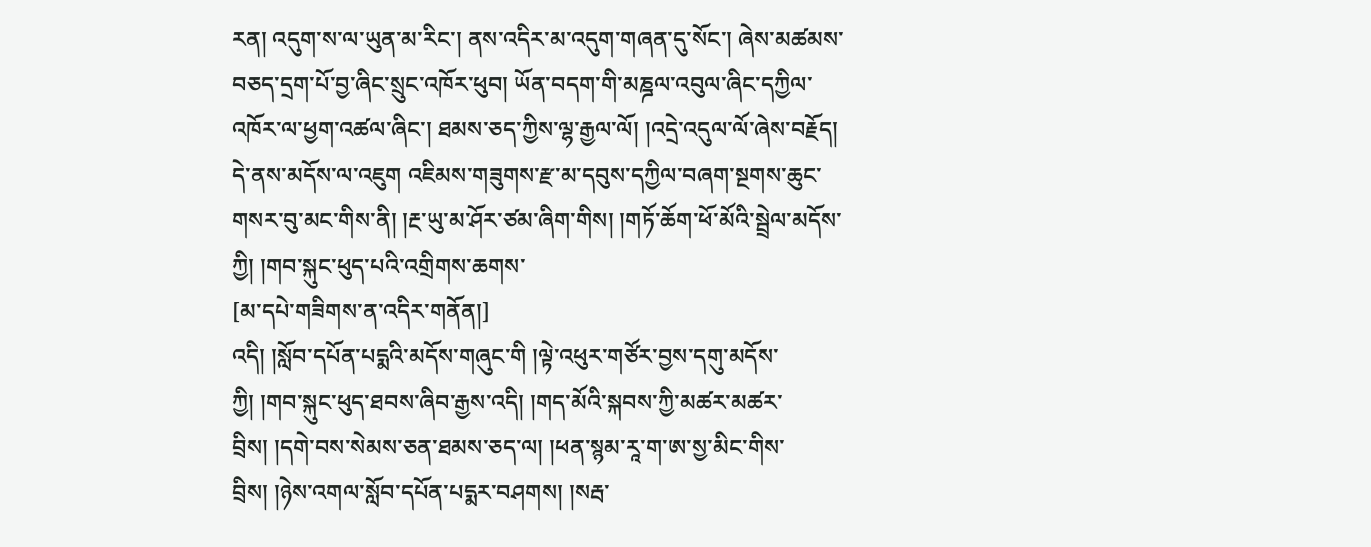རན། འདུག་ས་ལ་ཡུན་མ་རིང་། ནས་འདིར་མ་འདུག་གཞན་དུ་སོང་། ཞེས་མཚམས་བཅད་དྲག་པོ་བྱ་ཞིང་སྲུང་འཁོར་ཕུབ། ཡོན་བདག་གི་མཎྜལ་འབུལ་ཞིང་དཀྱིལ་འཁོར་ལ་ཕྱག་འཚལ་ཞིང་། ཐམས་ཅད་ཀྱིས་ལྷ་རྒྱལ་ལོ། །འདྲེ་འདུལ་ལོ་ཞེས་བརྗོད། དེ་ནས་མདོས་ལ་འཇུག འཇིམས་གཟུགས་རྫ་མ་དབུས་དཀྱིལ་བཞག་སྔགས་ཆུང་གསར་བུ་མང་གིས་ནི། །རྔ་ཡུ་མ་ཤོར་ཙམ་ཞིག་གིས། །གཏོ་ཆོག་ཕོ་མོའི་སྦྲེལ་མདོས་ཀྱི། །གབ་སྐུང་ཕུད་པའི་འགྲིགས་ཆགས་
[མ་དཔེ་གཟིགས་ན་འདིར་གནོན།]
འདི། །སློབ་དཔོན་པདྨའི་མདོས་གཞུང་གི །ལྟེ་འཕུར་གཙོར་བྱས་དགུ་མདོས་ཀྱི། །གབ་སྐུང་ཕུད་ཐབས་ཞིབ་རྒྱས་འདི། །གད་མོའི་སྐབས་ཀྱི་མཚར་མཚར་བྲིས། །དགེ་བས་སེམས་ཅན་ཐམས་ཅད་ལ། །ཕན་སྙམ་རཱ་ག་ཨ་སྱ་མིང་གིས་བྲིས། །ཉེས་འགལ་སློབ་དཔོན་པདྨར་བཤགས། །སརྦ་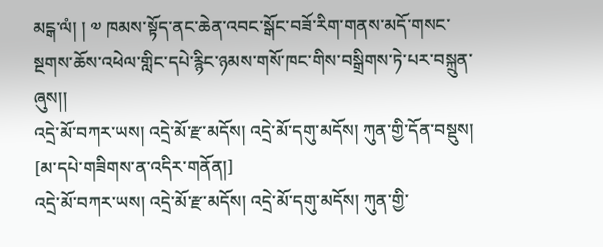མངྒ་ལཾ། ། ༧ ཁམས་སྟོད་ནང་ཆེན་འབང་སྒོང་བཟོ་རིག་གནས་མདོ་གསང་སྔགས་ཆོས་འཕེལ་གླིང་དཔེ་རྙིང་ཉམས་གསོ་ཁང་གིས་བསྒྲིགས་ཏེ་པར་བསྐྲུན་ཞུས།།
འདྲེ་མོ་བཀར་ཡས། འདྲེ་མོ་རྫ་མདོས། འདྲེ་མོ་དགུ་མདོས། ཀུན་གྱི་དོན་བསྡུས།
[མ་དཔེ་གཟིགས་ན་འདིར་གནོན།]
འདྲེ་མོ་བཀར་ཡས། འདྲེ་མོ་རྫ་མདོས། འདྲེ་མོ་དགུ་མདོས། ཀུན་གྱི་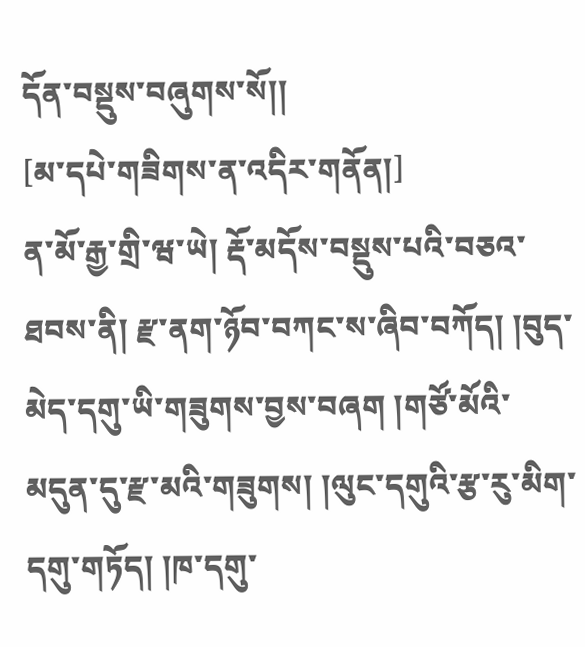དོན་བསྡུས་བཞུགས་སོ།།
[མ་དཔེ་གཟིགས་ན་འདིར་གནོན།]
ན་མོ་རྒྱ་གྲི་ཝ་ཡེ། རྡོ་མདོས་བསྡུས་པའི་བཅའ་ཐབས་ནི། རྫ་ནག་ཉོབ་བཀང་ས་ཞིབ་བཀོད། །བུད་མེད་དགུ་ཡི་གཟུགས་བྱས་བཞག །གཙོ་མོའི་མདུན་དུ་རྫ་མའི་གཟུགས། །ལུང་དགུའི་རྩ་རུ་མིག་དགུ་གཏོད། །ཁ་དགུ་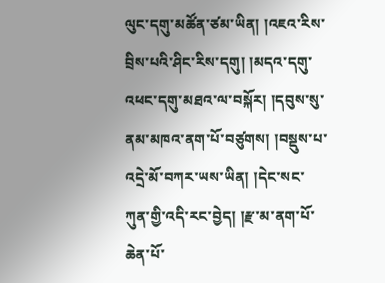ལུང་དགུ་མཚོན་ཙམ་ཡིན། །འཇའ་རིས་བྲིས་པའི་ཤིང་རིས་དགུ། །མདའ་དགུ་འཕང་དགུ་མཐའ་ལ་བསྐོར། །དབུས་སུ་ནམ་མཁའ་ནག་པོ་བཙུགས། །བསྡུས་པ་འདྲེ་མོ་བཀར་ཡས་ཡིན། །དེང་སང་ཀུན་གྱི་འདི་རང་བྱེད། །རྫ་མ་ནག་པོ་ཆེན་པོ་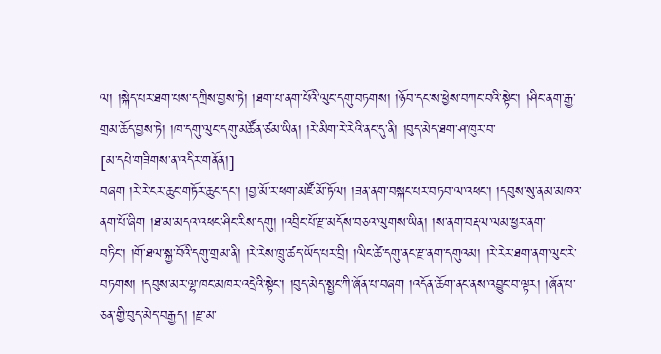ལ། །སྐེད་པར་ཐག་པས་དཀྲིས་བྱས་ཏེ། །ཐག་པ་ནག་པོའི་ལུང་དགུ་བཏགས། །ཉོབ་དང་ས་ཕྱེས་བཀང་བའི་སྟེང་། །ཤིང་ནག་རྒྱ་གྲམ་ཆོད་བྱས་ཏེ། །ཁ་དགུ་ལུང་དགུ་མཚོན་ཙམ་ཡིན། །རེ་མིག་རེ་རེའི་ནང་དུ་ནི། །བུད་མེད་ཐག་ཤ་ཁུར་བ་
[མ་དཔེ་གཟིགས་ན་འདིར་གནོན།]
བཞག །རེ་རེ་ངར་ཆུང་གཏོར་ཆུང་དང་། །བྱ་མོ་ར་ཕག་མཛོ་མོ་ཏོལ། །ཟན་ནག་བསྐང་པར་བཏབ་ལ་འཕང་། །དབུས་སུ་ནམ་མཁའ་ནག་པོ་ཞིག །ཐ་མ་མདའ་འཕང་ཤིང་རིས་དགུ། །འབྲིང་པོ་རྫ་མདོས་བཅའ་ལུགས་ཡིན། །ས་ནག་བརྡལ་ལམ་ཕྱར་ནག་བཏིང་། །གོ་ཐལ་སྐྱ་བོའི་དགུ་གྲམ་ནི། །རེ་རེས་ཁྲུ་ཚད་ཡོད་པར་བྲི། །ལིང་ཚེ་དགུ་ནང་རྫ་ནག་དགུའམ། །རེ་རེར་ཐག་ནག་ལུང་རེ་བཏགས། །དབུས་མར་ལྷ་ཁང་མཁར་འདྲེའི་སྟེང་། །བུད་མེད་སྤྱང་ཀི་ཞོན་པ་བཞག །འདོན་ཆོག་ནང་ནས་འབྱུང་བ་ལྟར། །ཞོན་པ་ཅན་གྱི་བུད་མེད་བརྒྱད། །རྫ་མ་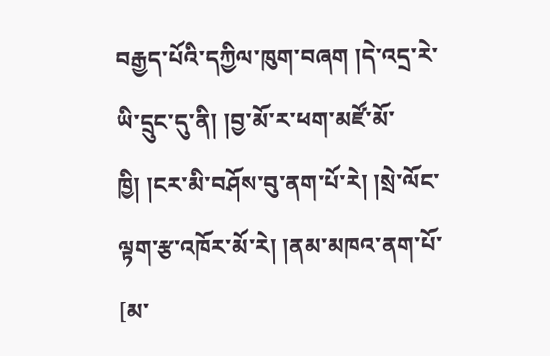བརྒྱད་པོའི་དཀྱིལ་ཁུག་བཞག །དེ་འདྲ་རེ་ཡི་དྲུང་དུ་ནི། །བྱ་མོ་ར་ཕག་མཛོ་མོ་ཁྱི། །ངར་མི་བཤོས་བུ་ནག་པོ་རེ། །སྲེ་ལོང་ལྟག་རྩ་འཁོར་མོ་རེ། །ནམ་མཁའ་ནག་པོ་
[མ་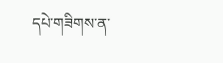དཔེ་གཟིགས་ན་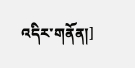འདིར་གནོན།]